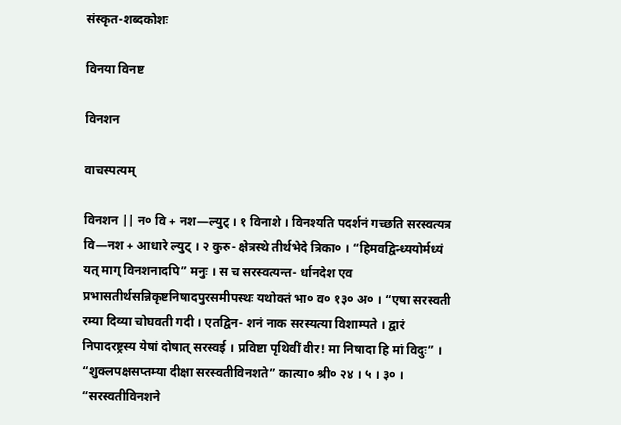संस्कृत-शब्दकोशः

विनया विनष्ट

विनशन

वाचस्पत्यम्

विनशन || न० वि + नश—ल्युट् । १ विनाशे । विनश्यति पदर्शनं गच्छति सरस्वत्यत्र वि—नश + आधारे ल्युट् । २ कुरु- क्षेत्रस्थे तीर्थभेदे त्रिका० । “हिमवद्विन्ध्ययोर्मध्यं यत् माग् विनशनादपि” मनुः । स च सरस्वत्यन्त- र्धानदेश एव प्रभासतीर्थसन्निकृष्टनिषादपुरसमीपस्थः यथोक्तं भा० व० १३० अ० । “एषा सरस्वती रम्या दिव्या चोघवती गदी । एतद्विन- शनं नाक सरस्यत्या विशाम्पते । द्वारं निपादरष्ट्रस्य येषां दोषात् सरस्वई । प्रविष्टा पृथिवीं वीर! मा निषादा हि मां विदुः” । “शुक्लपक्षसप्तम्या दीक्षा सरस्वतीविनशते” कात्या० श्री० २४ । ५ । ३० । “सरस्वतीविनशने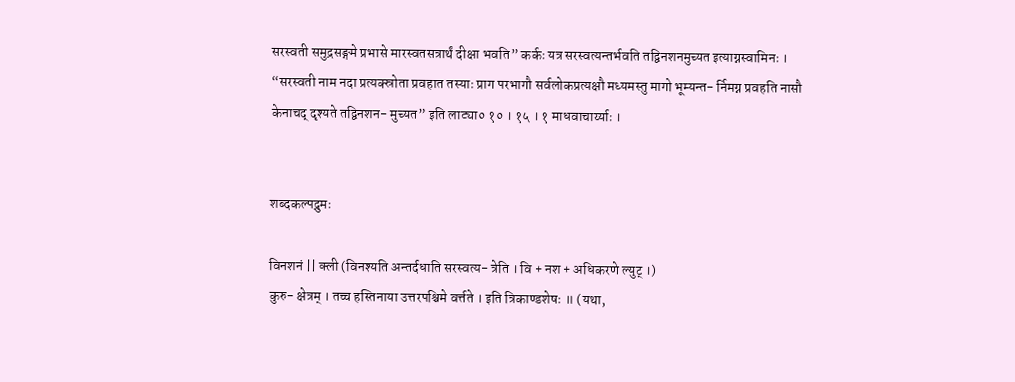सरस्वती समुद्रसङ्गमे प्रभासे मारस्वतसत्रार्थं दीक्षा भवति” कर्कः यत्र सरस्वत्यन्तर्भवति तद्विनशनमुच्यत इत्याग्नस्वामिनः । “सरस्वती नाम नदा प्रत्यक्स्रोता प्रवहात तस्याः प्राग परभागौ सर्वलोकप्रत्यक्षौ मध्यमस्तु मागो भूम्यन्त- र्निमग्न प्रवहति नासौ केनाचद् दृश्यते तद्विनशन- मुच्यत” इति लाट्या० १० । १५ । १ माधवाचार्य्याः ।


शब्दकल्पद्रुमः

विनशनं || क्ली (विनश्यति अन्तर्दधाति सरस्वत्य- त्रेति । वि + नश + अधिकरणे ल्युट् ।)
कुरु- क्षेत्रम् । तच्च हस्तिनाया उत्तरपश्चिमे वर्त्तते । इति त्रिकाण्डशेषः ॥ (यथा,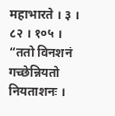महाभारते । ३ । ८२ । १०५ । “ततो विनशनं गच्छेन्नियतो नियताशनः ।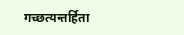गच्छत्यन्तर्हिता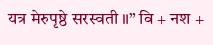यत्र मेरुपृष्ठे सरस्वती ॥” वि + नश +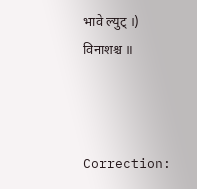भावे ल्युट् ।)
विनाशश्च ॥



Correction: